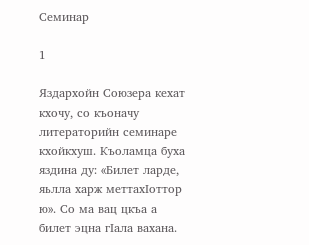Семинар

1

Яздархойн Союзера кехат кхочу, со къоначу литераторийн семинаре кхойкхуш. Къоламца буха яздина ду: «Билет ларде, яьлла харж меттахIоттор ю». Со ма вац цкъа а билет эцна гIала вахана.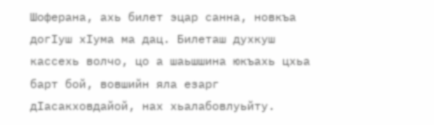Шоферана, ахь билет эцар санна, новкъа догIуш хIума ма дац. Билеташ духкуш кассехь волчо, цо а шаьшшина юкъахь цхьа барт бой, вовшийн яла езарг дIасакховдайой, нах хьалабовлуьйту.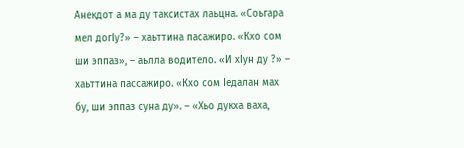Анекдот а ма ду таксистах лаьцна. «Соьгара мел догIу?» – хаьттина пасажиро. «Кхо сом ши эппаз», – аьлла водитело. «И хIун ду ?» – хаьттина пассажиро. «Кхо сом Iедалан мах бу, ши эппаз суна ду». – «Хьо дукха ваха,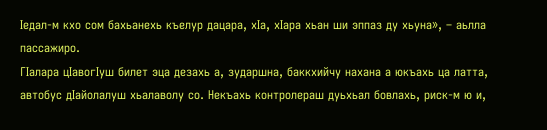Iедал-м кхо сом бахьанехь къелур дацара, хIа, хIара хьан ши эппаз ду хьуна», – аьлла пассажиро.
ГIалара цIавогIуш билет эца дезахь а, зударшна, баккхийчу нахана а юкъахь ца латта, автобус дIайолалуш хьалаволу со. Некъахь контролераш дуьхьал бовлахь, риск-м ю и,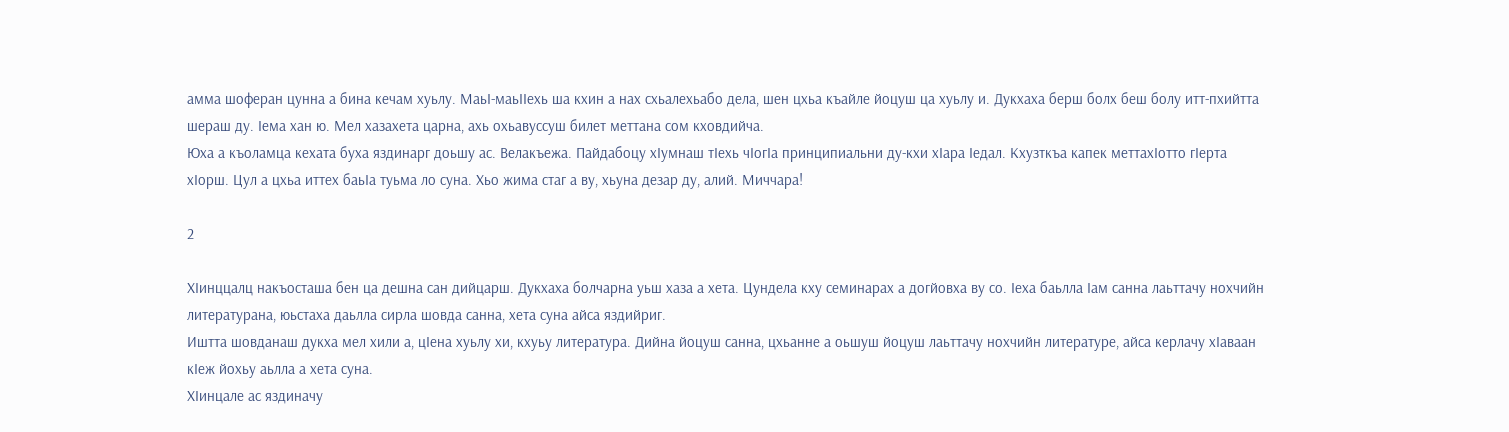амма шоферан цунна а бина кечам хуьлу. МаьI-маьIIехь ша кхин а нах схьалехьабо дела, шен цхьа къайле йоцуш ца хуьлу и. Дукхаха берш болх беш болу итт-пхийтта шераш ду. Iема хан ю. Мел хазахета царна, ахь охьавуссуш билет меттана сом кховдийча.
Юха а къоламца кехата буха яздинарг доьшу ас. Велакъежа. Пайдабоцу хIумнаш тIехь чIогIа принципиальни ду-кхи хIара Iедал. Кхузткъа капек меттахIотто гIерта хIорш. Цул а цхьа иттех баьIа туьма ло суна. Хьо жима стаг а ву, хьуна дезар ду, алий. Миччара!

2

ХIинццалц накъосташа бен ца дешна сан дийцарш. Дукхаха болчарна уьш хаза а хета. Цундела кху семинарах а догйовха ву со. Iеха баьлла Iам санна лаьттачу нохчийн литературана, юьстаха даьлла сирла шовда санна, хета суна айса яздийриг.
Иштта шовданаш дукха мел хили а, цIена хуьлу хи, кхуьу литература. Дийна йоцуш санна, цхьанне а оьшуш йоцуш лаьттачу нохчийн литературе, айса керлачу хIаваан кIеж йохьу аьлла а хета суна.
ХIинцале ас яздиначу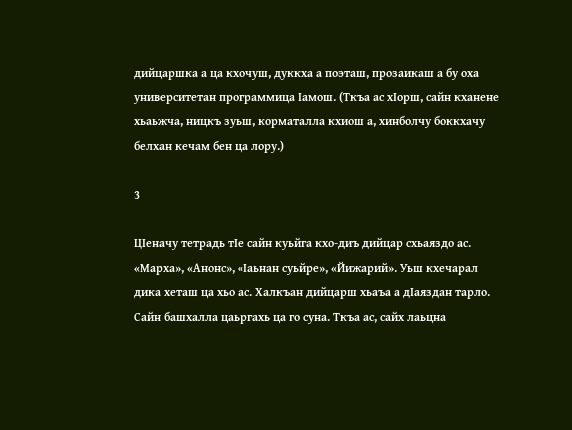дийцаршка а ца кхочуш, дуккха а поэташ, прозаикаш а бу оха университетан программица Iамош. (Ткъа ас хIорш, сайн кханене хьаьжча, ницкъ зуьш, корматалла кхиош а, хинболчу боккхачу белхан кечам бен ца лору.)

3

ЦIеначу тетрадь тIе сайн куьйга кхо-диъ дийцар схьаяздо ас. «Марха», «Анонс», «Iаьнан суьйре», «Йижарий». Уьш кхечарал дика хеташ ца хьо ас. Халкъан дийцарш хьаъа а дIаяздан тарло. Сайн башхалла цаьргахь ца го суна. Ткъа ас, сайх лаьцна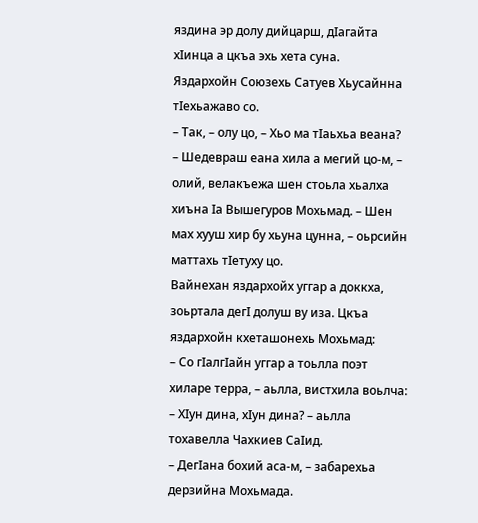яздина эр долу дийцарш, дIагайта хIинца а цкъа эхь хета суна.
Яздархойн Союзехь Сатуев Хьусайнна тIехьажаво со.
– Так, – олу цо, – Хьо ма тIаьхьа веана?
– Шедевраш еана хила а мегий цо-м, – олий, велакъежа шен стоьла хьалха хиъна Iа Вышегуров Мохьмад. – Шен мах хууш хир бу хьуна цунна, – оьрсийн маттахь тIетуху цо.
Вайнехан яздархойх уггар а доккха, зоьртала дегI долуш ву иза. Цкъа яздархойн кхеташонехь Мохьмад:
– Со гIалгIайн уггар а тоьлла поэт хиларе терра, – аьлла, вистхила воьлча:
– ХIун дина, хIун дина? – аьлла тохавелла Чахкиев СаIид.
– ДегIана бохий аса-м, – забарехьа дерзийна Мохьмада.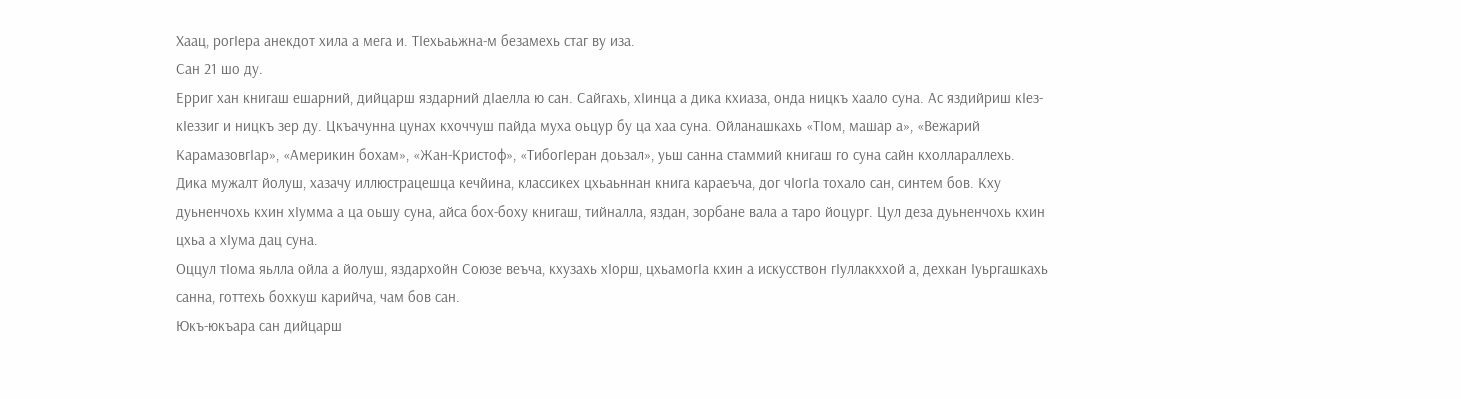Хаац, рогIера анекдот хила а мега и. ТIехьаьжна-м безамехь стаг ву иза.
Сан 21 шо ду.
Ерриг хан книгаш ешарний, дийцарш яздарний дIаелла ю сан. Сайгахь, хIинца а дика кхиаза, онда ницкъ хаало суна. Ас яздийриш кIез-кIеззиг и ницкъ зер ду. Цкъачунна цунах кхоччуш пайда муха оьцур бу ца хаа суна. Ойланашкахь «ТIом, машар а», «Вежарий КарамазовгIар», «Америкин бохам», «Жан-Кристоф», «ТибогIеран доьзал», уьш санна стаммий книгаш го суна сайн кхоллараллехь.
Дика мужалт йолуш, хазачу иллюстрацешца кечйина, классикех цхьаьннан книга караеъча, дог чIогIа тохало сан, синтем бов. Кху дуьненчохь кхин хIумма а ца оьшу суна, айса бох-боху книгаш, тийналла, яздан, зорбане вала а таро йоцург. Цул деза дуьненчохь кхин цхьа а хIума дац суна.
Оццул тIома яьлла ойла а йолуш, яздархойн Союзе веъча, кхузахь хIорш, цхьамогIа кхин а искусствон гIуллакххой а, дехкан Iуьргашкахь санна, готтехь бохкуш карийча, чам бов сан.
Юкъ-юкъара сан дийцарш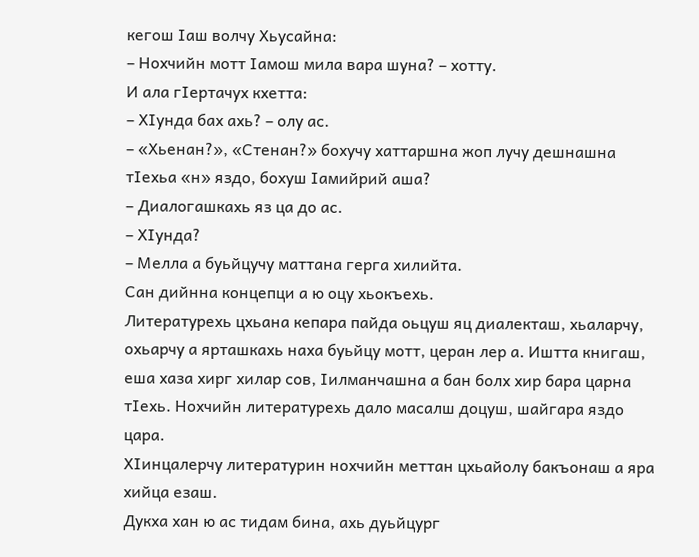кегош Iаш волчу Хьусайна:
– Нохчийн мотт Iамош мила вара шуна? – хотту.
И ала гIертачух кхетта:
– ХIунда бах ахь? – олу ас.
– «Хьенан?», «Стенан?» бохучу хаттаршна жоп лучу дешнашна тIехьа «н» яздо, бохуш Iамийрий аша?
– Диалогашкахь яз ца до ас.
– ХIунда?
– Мелла а буьйцучу маттана герга хилийта.
Сан дийнна концепци а ю оцу хьокъехь.
Литературехь цхьана кепара пайда оьцуш яц диалекташ, хьаларчу, охьарчу а ярташкахь наха буьйцу мотт, церан лер а. Иштта книгаш, еша хаза хирг хилар сов, Iилманчашна а бан болх хир бара царна тIехь. Нохчийн литературехь дало масалш доцуш, шайгара яздо цара.
ХIинцалерчу литературин нохчийн меттан цхьайолу бакъонаш а яра хийца езаш.
Дукха хан ю ас тидам бина, ахь дуьйцург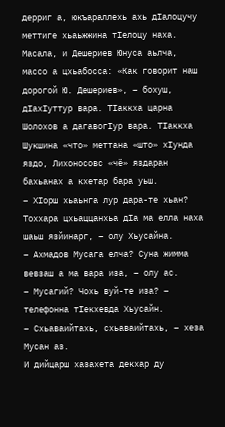дерриг а, юкъараллехь ахь дIалоцучу меттиге хьаьжжина тIелоцу наха. Масала, и Дешериев Юнуса аьлча, массо а цхьабосса: «Как говорит наш дорогой Ю. Дешериев», – бохуш, дIахIуттур вара. ТIаккха царна Шолохов а дагавогIур вара. ТIаккха Шукшина «что» меттана «што» хIунда яздо, Лихоносовс «чё» яздаран бахьанах а кхетар бара уьш.
– ХIорш хьаьнга лур дара-те хьан? Тоххара цхьаццанхьа дIа ма елла наха шаьш язйинарг, – олу Хьусайна.
– Ахмадов Мусага елча? Суна жимма вевзаш а ма вара иза, – олу ас.
– Мусагий? Чохь вуй-те иза? – телефонна тIекхевда Хьусайн.
– Схьаваийтахь, схьаваийтахь, – хеза Мусан аз.
И дийцарш хазахета декхар ду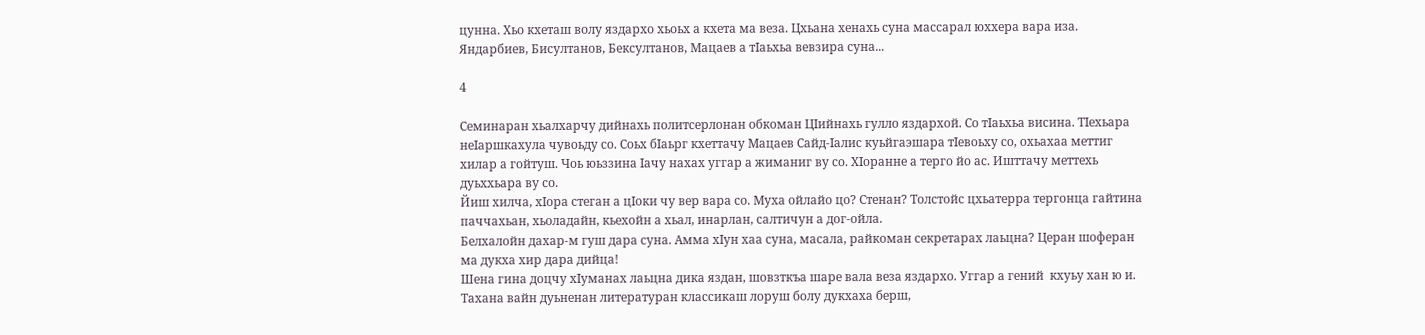цунна. Хьо кхеташ волу яздархо хьоьх а кхета ма веза. Цхьана хенахь суна массарал юххера вара иза. Яндарбиев, Бисултанов, Бексултанов, Мацаев а тIаьхьа вевзира суна...

4

Семинаран хьалхарчу дийнахь политсерлонан обкоман ЦIийнахь гулло яздархой. Со тIаьхьа висина. ТIехьара неIаршкахула чувоьду со. Соьх бIаьрг кхеттачу Мацаев Сайд-Iалис куьйгаэшара тIевоьху со, охьахаа меттиг хилар а гойтуш. Чоь юьззина Iачу нахах уггар а жиманиг ву со. ХIоранне а терго йо ас. Ишттачу меттехь дуьххьара ву со.
Йиш хилча, хIора стеган а цIоки чу вер вара со. Муха ойлайо цо? Стенан? Толстойс цхьатерра тергонца гайтина паччахьан, хьоладайн, кьехойн а хьал, инарлан, салтичун а дог-ойла.
Белхалойн дахар-м гуш дара суна. Амма хIун хаа суна, масала, райкоман секретарах лаьцна? Церан шоферан ма дукха хир дара дийца!
Шена гина доцчу хIуманах лаьцна дика яздан, шовзткъа шаре вала веза яздархо. Уггар а гений  кхуьу хан ю и. Тахана вайн дуьненан литературан классикаш лоруш болу дукхаха берш,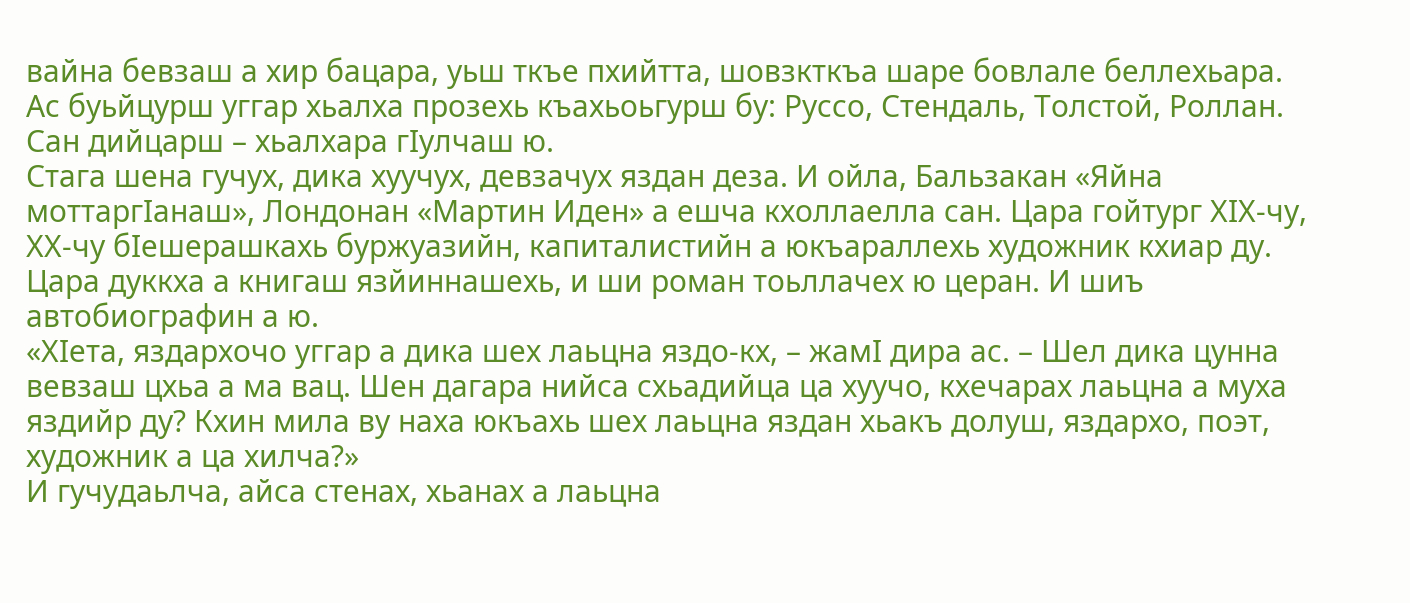вайна бевзаш а хир бацара, уьш ткъе пхийтта, шовзкткъа шаре бовлале беллехьара.
Ас буьйцурш уггар хьалха прозехь къахьоьгурш бу: Руссо, Стендаль, Толстой, Роллан.
Сан дийцарш – хьалхара гIулчаш ю.
Стага шена гучух, дика хуучух, девзачух яздан деза. И ойла, Бальзакан «Яйна моттаргIанаш», Лондонан «Мартин Иден» а ешча кхоллаелла сан. Цара гойтург ХIХ-чу, ХХ-чу бIешерашкахь буржуазийн, капиталистийн а юкъараллехь художник кхиар ду. Цара дуккха а книгаш язйиннашехь, и ши роман тоьллачех ю церан. И шиъ автобиографин а ю.
«ХIета, яздархочо уггар а дика шех лаьцна яздо-кх, – жамI дира ас. – Шел дика цунна вевзаш цхьа а ма вац. Шен дагара нийса схьадийца ца хуучо, кхечарах лаьцна а муха яздийр ду? Кхин мила ву наха юкъахь шех лаьцна яздан хьакъ долуш, яздархо, поэт, художник а ца хилча?»
И гучудаьлча, айса стенах, хьанах а лаьцна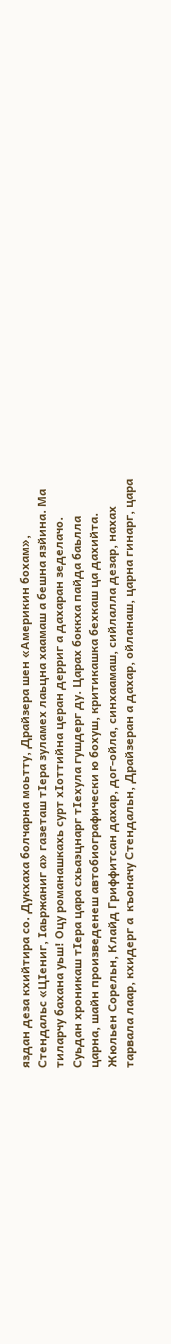яздан деза кхийтира со. Дукхаха болчарна моьтту, Драйзера шен «Америкин бохам», Стендальс «ЦIениг, Iаьржаниг а» газеташ тIера зуламех лаьцна хаамаш а бешна язйина. Ма тиларчу бахана уьш! Оцу романашкахь сурт хIоттийна церан дерриг а дахаран зеделачо. Суьдан хроникаш тIера цара схьаэцнарг тIехула гушдерг ду. Царах боккха пайда баьлла царна, шайн произведенеш автобиографически ю бохуш, критикашка бехкаш ца дахийта. Жюльен Сорельн, Клайд Гриффитсан дахар, дог-ойла, синхаамаш, сийлалла дезар, нахах тарвала лаар, кхидерг а  къоначу Стендальн, Драйзеран а дахар, ойланаш, царна гинарг, цара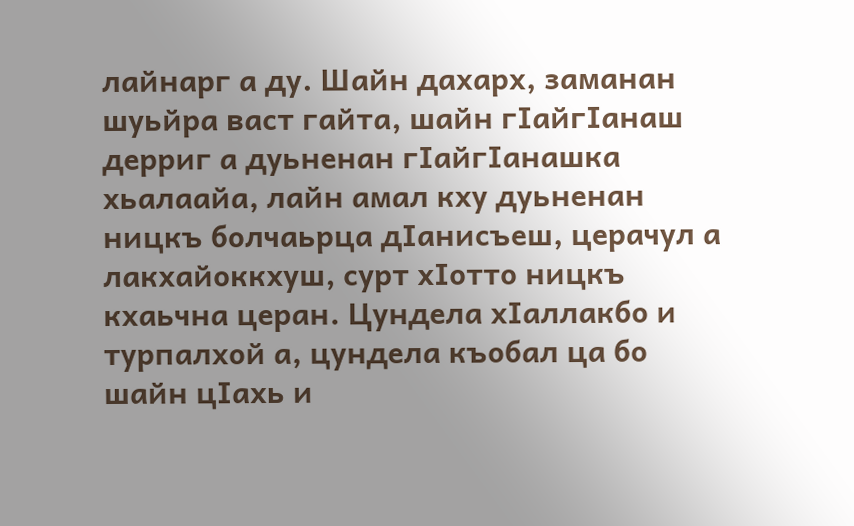лайнарг а ду. Шайн дахарх, заманан шуьйра васт гайта, шайн гIайгIанаш дерриг а дуьненан гIайгIанашка хьалаайа, лайн амал кху дуьненан ницкъ болчаьрца дIанисъеш, церачул а лакхайоккхуш, сурт хIотто ницкъ кхаьчна церан. Цундела хIаллакбо и турпалхой а, цундела къобал ца бо шайн цIахь и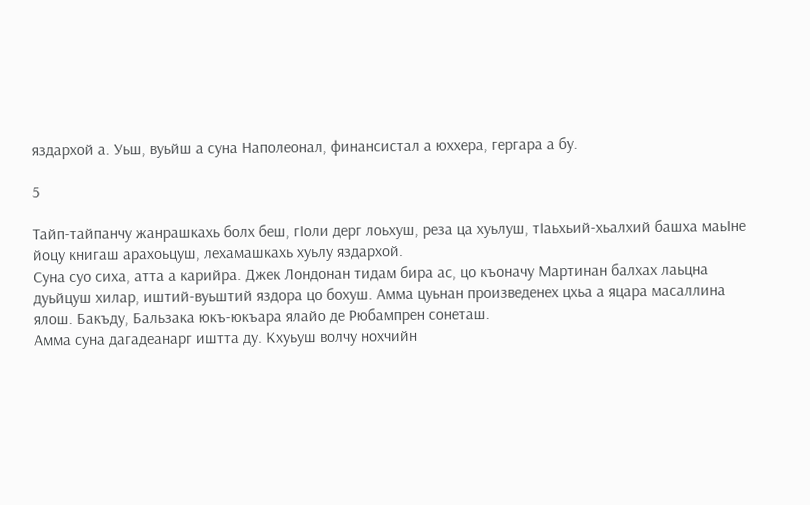яздархой а. Уьш, вуьйш а суна Наполеонал, финансистал а юххера, гергара а бу.

5

Тайп-тайпанчу жанрашкахь болх беш, гIоли дерг лоьхуш, реза ца хуьлуш, тIаьхьий-хьалхий башха маьIне йоцу книгаш арахоьцуш, лехамашкахь хуьлу яздархой.
Суна суо сиха, атта а карийра. Джек Лондонан тидам бира ас, цо къоначу Мартинан балхах лаьцна дуьйцуш хилар, иштий-вуьштий яздора цо бохуш. Амма цуьнан произведенех цхьа а яцара масаллина ялош. Бакъду, Бальзака юкъ-юкъара ялайо де Рюбампрен сонеташ.
Амма суна дагадеанарг иштта ду. Кхуьуш волчу нохчийн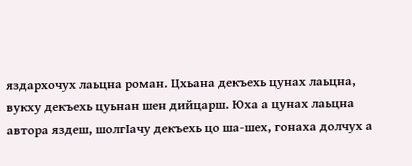яздархочух лаьцна роман. Цхьана декъехь цунах лаьцна, вукху декъехь цуьнан шен дийцарш. Юха а цунах лаьцна автора яздеш, шолгIачу декъехь цо ша-шех, гонаха долчух а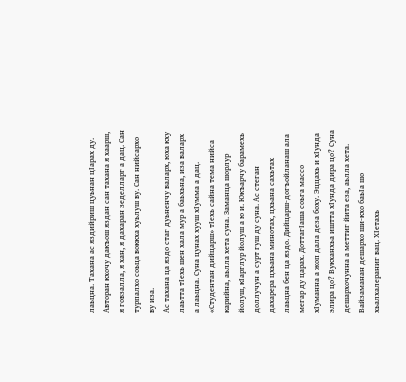лаьцна. Тахана ас яздийриш цуьнан цIарах ду. Авторан кхочу дакъош яздан сан тахана я хаарш, я говзалла, я хан, я дахаран зеделларг а дац. Сан турпалхо соьца воккха хуьлуш ву. Сан нийсархо ву иза.
Ас тахана ца яздо стаг дуьненчу валарх, юха кху лаьтта тIехь шен хала мур а баьхьна, иза валарх а лаьцна. Суна цунах хууш хIумма а дац. «Студентан дийцарш» тIехь сайна тема нийса карийна, аьлла хета суна. Заманца шорлур йолуш, кIарглур йолуш а ю и. Юкъарчу барамехь доллучун а сурт гуш ду суна. Ас стеган  дахарера цхьана минотах, цхьана сахьтах лаьцна бен ца яздо. Дийцарш-догъойланаш ала мегар ду царах. ДоттагIаша соьга массо хIуманна а жоп дала деза боху. Эццахь и хIунда элира цо? Вукханхьа иштта хIунда дира цо? Суна дешархочунна а меттиг йита еза, аьлла хета. Вайзаманан дешархо ши-кхо баьIа шо хьалхалераниг вац. ХIетахь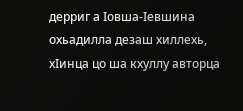дерриг а Iовша-Iевшина охьадилла дезаш хиллехь, хIинца цо ша кхуллу авторца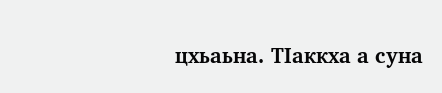цхьаьна. ТIаккха а суна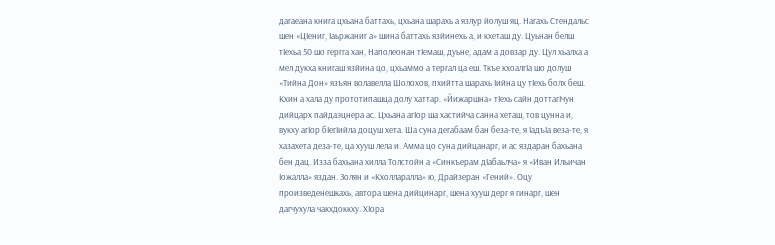дагаеана книга цхьана баттахь, цхьана шарахь а язлур йолуш яц. Нагахь Стендальс шен «ЦIениг, Iаьржаниг а» шина баттахь язйинехь а, и кхеташ ду. Цуьнан белш тIехьа 50 шо гергга хан, Наполеонан тIемаш, дуьне, адам а довзар ду. Цул хьалха а мел дукха книгаш язйина цо, цхьаммо а тергал ца еш. Ткъе кхоалгIа шо долуш «Тийна Дон» язъян волавелла Шолохов, пхийтта шарахь Iийна цу тIехь болх беш. Кхин а хала ду прототипашца долу хаттар. «Йижаршна» тIехь сайн доттагIчун дийцарх пайдаэцнера ас. Цхьана агIор ша хастийча санна хеташ, тов цунна и, вукху агIор бIегIийла доцуш хета. Ша суна дегабаам бан беза-те, я IадъIа веза-те, я хазахета деза-те, ца хууш лела и. Амма цо суна дийцанарг, и ас яздаран бахьана бен дац. Изза бахьана хилла Толстойн а «Синкъерам дIабаьлча» я «Иван Ильичан Iожалла» яздан. Золян и «Кхолларалла» ю, Драйзеран «Гений». Оцу произведенешкахь, автора шена дийцинарг, шена хууш дерг я гинарг, шен дагчухула чакхдоккху. ХIора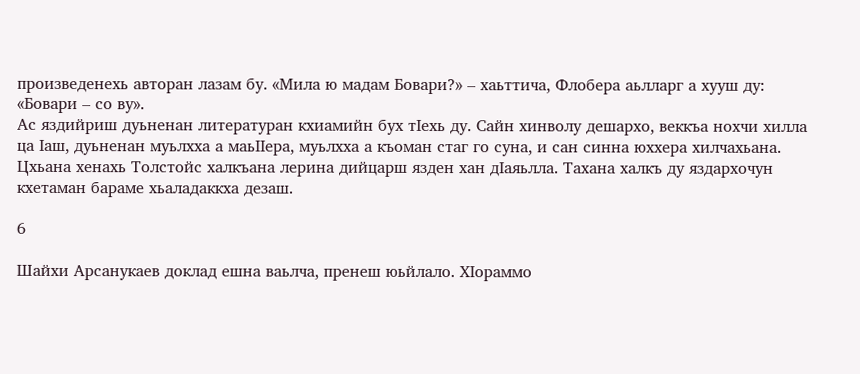произведенехь авторан лазам бу. «Мила ю мадам Бовари?» – хаьттича, Флобера аьлларг а хууш ду: «Бовари – со ву».
Ас яздийриш дуьненан литературан кхиамийн бух тIехь ду. Сайн хинволу дешархо, веккъа нохчи хилла ца Iаш, дуьненан муьлхха а маьIIера, муьлхха а къоман стаг го суна, и сан синна юххера хилчахьана. Цхьана хенахь Толстойс халкъана лерина дийцарш язден хан дIаяьлла. Тахана халкъ ду яздархочун кхетаман бараме хьаладаккха дезаш.

6

Шайхи Арсанукаев доклад ешна ваьлча, пренеш юьйлало. ХIораммо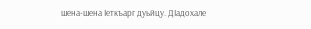шена-шена Iеткъарг дуьйцу. ДIадохале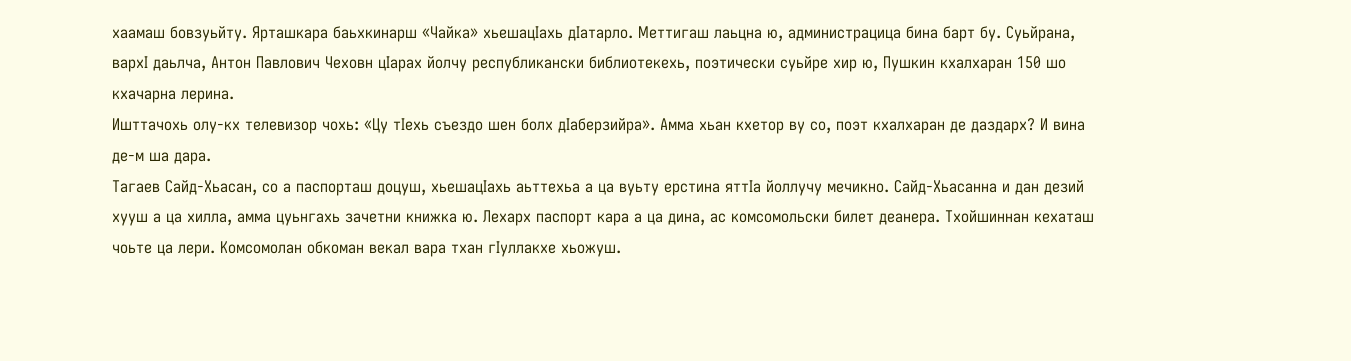хаамаш бовзуьйту. Ярташкара баьхкинарш «Чайка» хьешацIахь дIатарло. Меттигаш лаьцна ю, администрацица бина барт бу. Суьйрана, вархI даьлча, Антон Павлович Чеховн цIарах йолчу республикански библиотекехь, поэтически суьйре хир ю, Пушкин кхалхаран 150 шо кхачарна лерина.
Ишттачохь олу-кх телевизор чохь: «Цу тIехь съездо шен болх дIаберзийра». Амма хьан кхетор ву со, поэт кхалхаран де даздарх? И вина де-м ша дара.
Тагаев Сайд-Хьасан, со а паспорташ доцуш, хьешацIахь аьттехьа а ца вуьту ерстина яттIа йоллучу мечикно. Сайд-Хьасанна и дан дезий хууш а ца хилла, амма цуьнгахь зачетни книжка ю. Лехарх паспорт кара а ца дина, ас комсомольски билет деанера. Тхойшиннан кехаташ чоьте ца лери. Комсомолан обкоман векал вара тхан гIуллакхе хьожуш.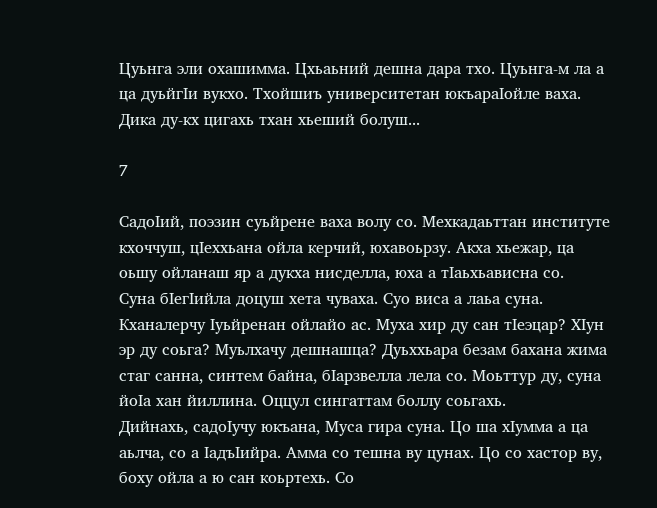Цуьнга эли охашимма. Цхьаьний дешна дара тхо. Цуьнга-м ла а ца дуьйгIи вукхо. Тхойшиъ университетан юкъараIойле ваха. Дика ду-кх цигахь тхан хьеший болуш...

7

СадоIий, поэзин суьйрене ваха волу со. Мехкадаьттан институте кхоччуш, цIеххьана ойла керчий, юхавоьрзу. Акха хьежар, ца оьшу ойланаш яр а дукха нисделла, юха а тIаьхьависна со.
Суна бIегIийла доцуш хета чуваха. Суо виса а лаьа суна. Кханалерчу Iуьйренан ойлайо ас. Муха хир ду сан тIеэцар? ХIун эр ду соьга? Муьлхачу дешнашца? Дуьххьара безам бахана жима стаг санна, синтем байна, бIарзвелла лела со. Моьттур ду, суна йоIа хан йиллина. Оццул сингаттам боллу соьгахь.
Дийнахь, садоIучу юкъана, Муса гира суна. Цо ша хIумма а ца аьлча, со а IадъIийра. Амма со тешна ву цунах. Цо со хастор ву, боху ойла а ю сан коьртехь. Со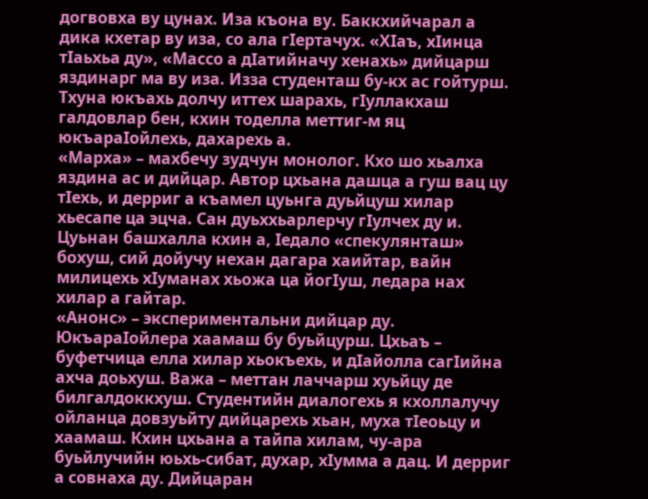догвовха ву цунах. Иза къона ву. Баккхийчарал а дика кхетар ву иза, со ала гIертачух. «ХIаъ, хIинца тIаьхьа ду», «Массо а дIатийначу хенахь» дийцарш яздинарг ма ву иза. Изза студенташ бу-кх ас гойтурш. Тхуна юкъахь долчу иттех шарахь, гIуллакхаш галдовлар бен, кхин тоделла меттиг-м яц юкъараIойлехь, дахарехь а.
«Марха» – махбечу зудчун монолог. Кхо шо хьалха яздина ас и дийцар. Автор цхьана дашца а гуш вац цу тIехь, и дерриг а къамел цуьнга дуьйцуш хилар хьесапе ца эцча. Сан дуьххьарлерчу гIулчех ду и. Цуьнан башхалла кхин а, Iедало «спекулянташ» бохуш, сий дойучу нехан дагара хаийтар, вайн милицехь хIуманах хьожа ца йогIуш, ледара нах хилар а гайтар.
«Анонс» – экспериментальни дийцар ду. ЮкъараIойлера хаамаш бу буьйцурш. Цхьаъ – буфетчица елла хилар хьокъехь, и дIайолла сагIийна ахча доьхуш. Важа – меттан лаччарш хуьйцу де билгалдоккхуш. Студентийн диалогехь я кхоллалучу ойланца довзуьйту дийцарехь хьан, муха тIеоьцу и хаамаш. Кхин цхьана а тайпа хилам, чу-ара буьйлучийн юьхь-сибат, духар, хIумма а дац. И дерриг а совнаха ду. Дийцаран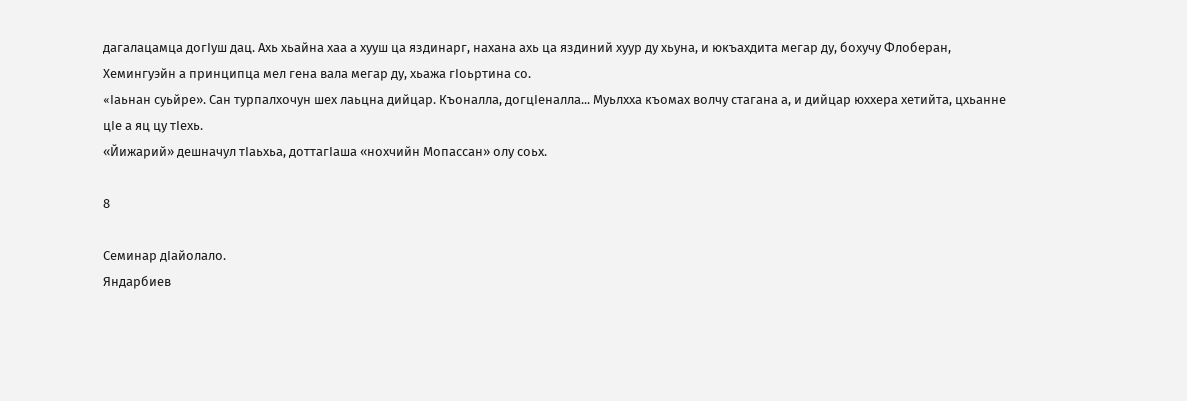дагалацамца догIуш дац. Ахь хьайна хаа а хууш ца яздинарг, нахана ахь ца яздиний хуур ду хьуна, и юкъахдита мегар ду, бохучу Флоберан, Хемингуэйн а принципца мел гена вала мегар ду, хьажа гIоьртина со.
«Iаьнан суьйре». Сан турпалхочун шех лаьцна дийцар. Къоналла, догцIеналла... Муьлхха къомах волчу стагана а, и дийцар юххера хетийта, цхьанне цIе а яц цу тIехь.
«Йижарий» дешначул тIаьхьа, доттагIаша «нохчийн Мопассан» олу соьх.

8

Семинар дIайолало.
Яндарбиев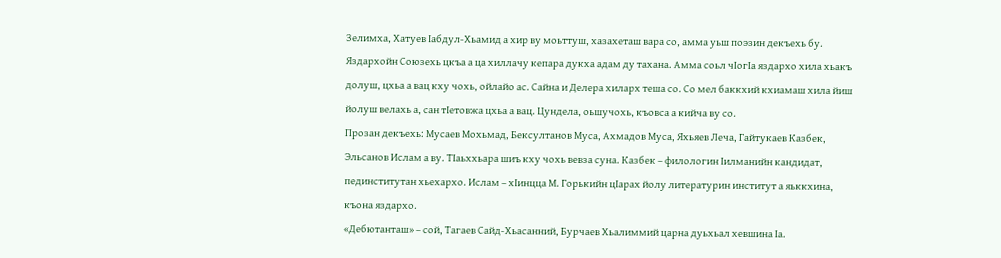Зелимха, Хатуев Iабдул-Хьамид а хир ву моьттуш, хазахеташ вара со, амма уьш поэзин декъехь бу.
Яздархойн Союзехь цкъа а ца хиллачу кепара дукха адам ду тахана. Амма соьл чIогIа яздархо хила хьакъ долуш, цхьа а вац кху чохь, ойлайо ас. Сайна и Делера хиларх теша со. Со мел баккхий кхиамаш хила йиш йолуш велахь а, сан тIетовжа цхьа а вац. Цундела, оьшучохь, къовса а кийча ву со.
Прозан декъехь: Мусаев Мохьмад, Бексултанов Муса, Ахмадов Муса, Яхьяев Леча, Гайтукаев Казбек, Эльсанов Ислам а ву. ТIаьххьара шиъ кху чохь вевза суна. Казбек – филологин Iилманийн кандидат, пединститутан хьехархо. Ислам – хIинцца М. Горькийн цIарах йолу литературин институт а яьккхина, къона яздархо.
«Дебютанташ» – сой, Тагаев Сайд-Хьасанний, Бурчаев Хьалиммий царна дуьхьал хевшина Iа.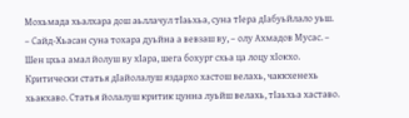Мохьмада хьалхара дош аьллачул тIаьхьа, суна тIера дIабуьйлало уьш.
– Сайд-Хьасан суна тохара дуьйна а вевзаш ву, – олу Ахмадов Мусас. – Шен цхьа амал йолуш ву хIара, шега бохург схьа ца лоцу хIокхо.
Критически статья дIайолалуш яздархо хастош велахь, чаккхенехь хьакхаво. Статья йолалуш критик цунна луьйш велахь, тIаьхьа хаставо.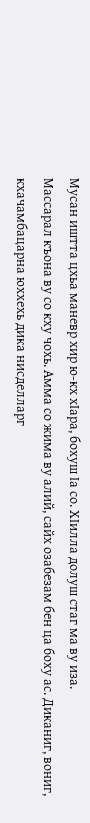Мусан иштта цхьа маневр хир ю-кх хIара, бохуш Iа со. ХIилла долуш стаг ма ву иза.
Массарал къона ву со кху чохь. Амма со жима ву алий, сайх озабезам бен ца боху ас. Диканиг, вониг, кхачамбацарна юххехь дика нисделларг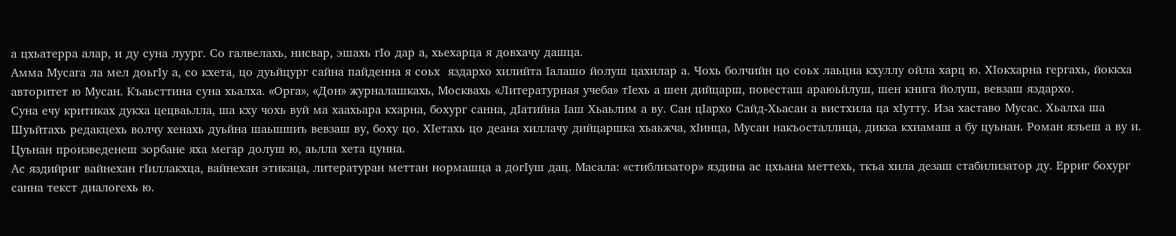а цхьатерра алар, и ду суна луург. Со галвелахь, нисвар, эшахь гIо дар а, хьехарца я довхачу дашца.
Амма Мусага ла мел доьгIу а, со кхета, цо дуьйцург сайна пайденна я соьх  яздархо хилийта Iалашо йолуш цахилар а. Чохь болчийн цо соьх лаьцна кхуллу ойла харц ю. ХIокхарна гергахь, йоккха авторитет ю Мусан. Къаьсттина суна хьалха. «Орга», «Дон» журналашкахь, Москвахь «Литературная учеба» тIехь а шен дийцарш, повесташ араюьйлуш, шен книга йолуш, вевзаш яздархо.
Суна ечу критиках дукха цецваьлла, ша кху чохь вуй ма хаахьара кхарна, бохург санна, дIатийна Iаш Хьаьлим а ву. Сан цIархо Сайд-Хьасан а вистхила ца хIутту. Иза хаставо Мусас. Хьалха ша Шуьйтахь редакцехь волчу хенахь дуьйна шаьшшиъ вевзаш ву, боху цо. ХIетахь цо деана хиллачу дийцаршка хьаьжча, хIинца, Мусан накъосталлица, дикка кхиамаш а бу цуьнан. Роман язъеш а ву и. Цуьнан произведенеш зорбане яха мегар долуш ю, аьлла хета цунна.
Ас яздийриг вайнехан гIиллакхца, вайнехан этикаца, литературан меттан нормашца а догIуш дац. Масала: «стиблизатор» яздина ас цхьана меттехь, ткъа хила дезаш стабилизатор ду. Ерриг бохург санна текст диалогехь ю.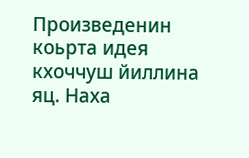Произведенин коьрта идея кхоччуш йиллина яц. Наха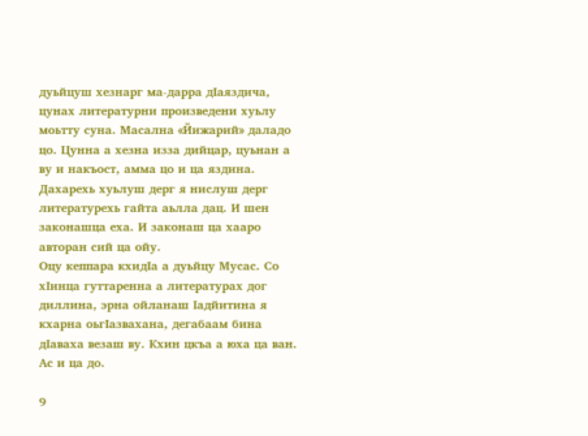дуьйцуш хезнарг ма-дарра дIаяздича, цунах литературни произведени хуьлу моьтту суна. Масална «Йижарий» даладо цо. Цунна а хезна изза дийцар, цуьнан а ву и накъост, амма цо и ца яздина. Дахарехь хуьлуш дерг я нислуш дерг литературехь гайта аьлла дац. И шен законашца еха. И законаш ца хааро авторан сий ца ойу.
Оцу кеппара кхидIа а дуьйцу Мусас. Со хIинца гуттаренна а литературах дог диллина, эрна ойланаш Iадйитина я кхарна оьгIазвахана, дегабаам бина дIаваха везаш ву. Кхин цкъа а юха ца ван. Ас и ца до.

9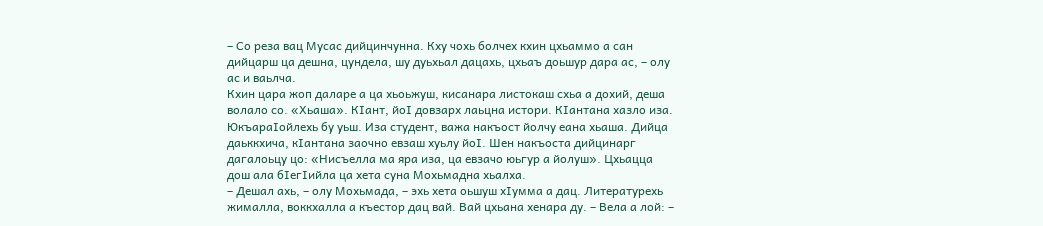– Со реза вац Мусас дийцинчунна. Кху чохь болчех кхин цхьаммо а сан дийцарш ца дешна, цундела, шу дуьхьал дацахь, цхьаъ доьшур дара ас, – олу ас и ваьлча.
Кхин цара жоп даларе а ца хьоьжуш, кисанара листокаш схьа а дохий, деша волало со. «Хьаша». КIант, йоI довзарх лаьцна истори. КIантана хазло иза. ЮкъараIойлехь бу уьш. Иза студент, важа накъост йолчу еана хьаша. Дийца даьккхича, кIантана заочно евзаш хуьлу йоI. Шен накъоста дийцинарг дагалоьцу цо: «Нисъелла ма яра иза, ца евзачо юьгур а йолуш». Цхьацца дош ала бIегIийла ца хета суна Мохьмадна хьалха.
– Дешал ахь, – олу Мохьмада, – эхь хета оьшуш хIумма а дац. Литературехь жималла, воккхалла а къестор дац вай. Вай цхьана хенара ду. – Вела а лой: –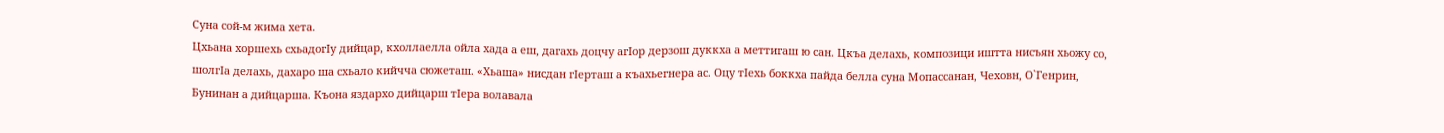Суна сой-м жима хета.
Цхьана хоршехь схьадогIу дийцар, кхоллаелла ойла хада а еш, дагахь доцчу агIор дерзош дуккха а меттигаш ю сан. Цкъа делахь, композици иштта нисъян хьожу со, шолгIа делахь, дахаро ша схьало кийчча сюжеташ. «Хьаша» нисдан гIерташ а къахьегнера ас. Оцу тIехь боккха пайда белла суна Мопассанан, Чеховн, О`Генрин, Бунинан а дийцарша. Къона яздархо дийцарш тIера волавала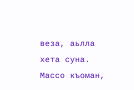веза, аьлла хета суна. Массо къоман,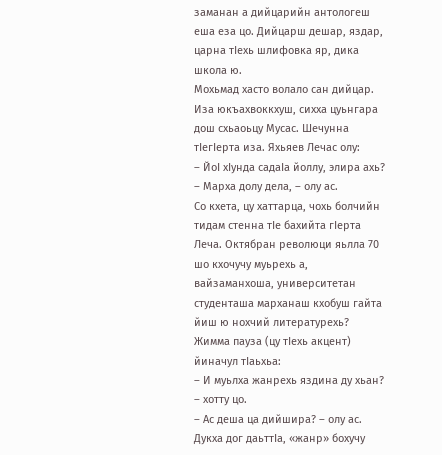заманан а дийцарийн антологеш еша еза цо. Дийцарш дешар, яздар, царна тIехь шлифовка яр, дика школа ю.
Мохьмад хасто волало сан дийцар. Иза юкъахвоккхуш, сихха цуьнгара дош схьаоьцу Мусас. Шечунна тIегIерта иза. Яхьяев Лечас олу:
– ЙоI хIунда садаIа йоллу, элира ахь?
– Марха долу дела, – олу ас.
Со кхета, цу хаттарца, чохь болчийн тидам стенна тIе бахийта гIерта Леча. Октябран революци яьлла 70 шо кхочучу муьрехь а, вайзаманхоша, университетан студенташа марханаш кхобуш гайта йиш ю нохчий литературехь? Жимма пауза (цу тIехь акцент) йиначул тIаьхьа:
– И муьлха жанрехь яздина ду хьан? – хотту цо.
– Ас деша ца дийшира? – олу ас. Дукха дог даьттIа, «жанр» бохучу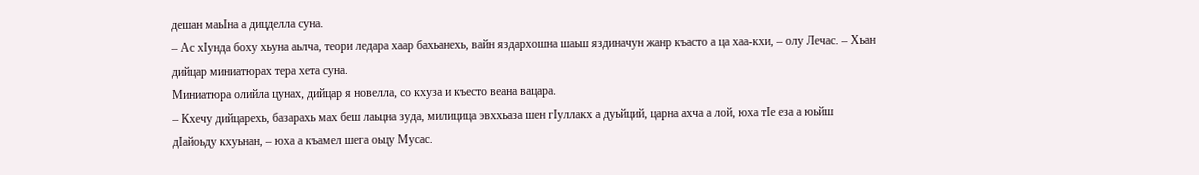дешан маьIна а дицделла суна.
– Ас хIунда боху хьуна аьлча, теори ледара хаар бахьанехь, вайн яздархошна шаьш яздиначун жанр къасто а ца хаа-кхи, – олу Лечас. – Хьан дийцар миниатюрах тера хета суна.
Миниатюра олийла цунах, дийцар я новелла, со кхуза и къесто веана вацара.
– Кхечу дийцарехь, базарахь мах беш лаьцна зуда, милицица эвххьаза шен гIуллакх а дуьйций, царна ахча а лой, юха тIе еза а юьйш дIайоьду кхуьнан, – юха а къамел шега оьцу Мусас.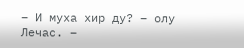– И муха хир ду? – олу Лечас. –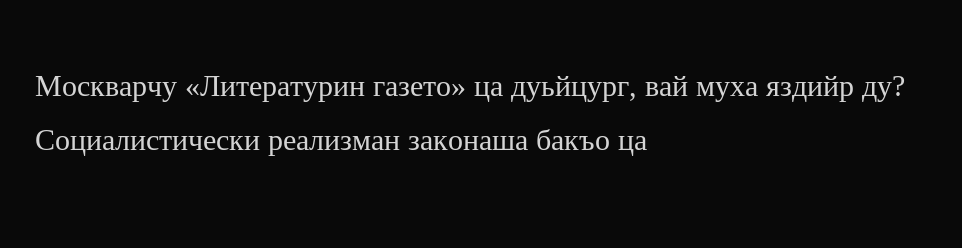Москварчу «Литературин газето» ца дуьйцург, вай муха яздийр ду? Социалистически реализман законаша бакъо ца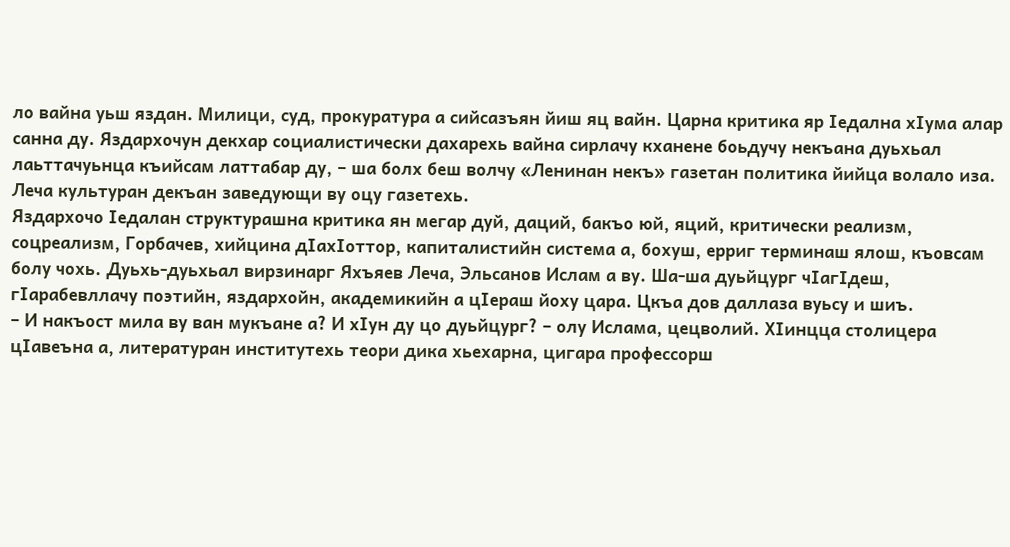ло вайна уьш яздан. Милици, суд, прокуратура а сийсазъян йиш яц вайн. Царна критика яр Iедална хIума алар санна ду. Яздархочун декхар социалистически дахарехь вайна сирлачу кханене боьдучу некъана дуьхьал лаьттачуьнца къийсам латтабар ду, – ша болх беш волчу «Ленинан некъ» газетан политика йийца волало иза.
Леча культуран декъан заведующи ву оцу газетехь.
Яздархочо Iедалан структурашна критика ян мегар дуй, даций, бакъо юй, яций, критически реализм, соцреализм, Горбачев, хийцина дIахIоттор, капиталистийн система а, бохуш, ерриг терминаш ялош, къовсам болу чохь. Дуьхь-дуьхьал вирзинарг Яхъяев Леча, Эльсанов Ислам а ву. Ша-ша дуьйцург чIагIдеш, гIарабевллачу поэтийн, яздархойн, академикийн а цIераш йоху цара. Цкъа дов даллаза вуьсу и шиъ.
– И накъост мила ву ван мукъане а? И хIун ду цо дуьйцург? – олу Ислама, цецволий. ХIинцца столицера цIавеъна а, литературан институтехь теори дика хьехарна, цигара профессорш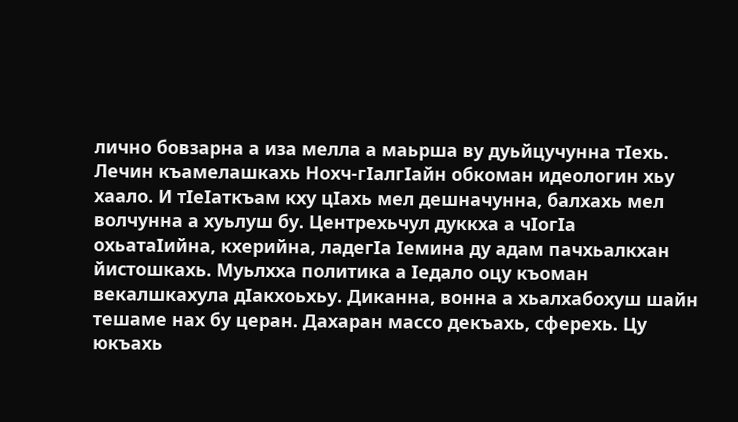лично бовзарна а иза мелла а маьрша ву дуьйцучунна тIехь. Лечин къамелашкахь Нохч-гIалгIайн обкоман идеологин хьу хаало. И тIеIаткъам кху цIахь мел дешначунна, балхахь мел волчунна а хуьлуш бу. Центрехьчул дуккха а чIогIа охьатаIийна, кхерийна, ладегIа Iемина ду адам пачхьалкхан йистошкахь. Муьлхха политика а Iедало оцу къоман векалшкахула дIакхоьхьу. Диканна, вонна а хьалхабохуш шайн тешаме нах бу церан. Дахаран массо декъахь, сферехь. Цу юкъахь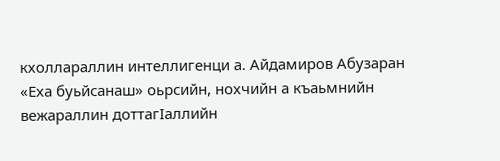кхоллараллин интеллигенци а. Айдамиров Абузаран «Еха буьйсанаш» оьрсийн, нохчийн а къаьмнийн вежараллин доттагIаллийн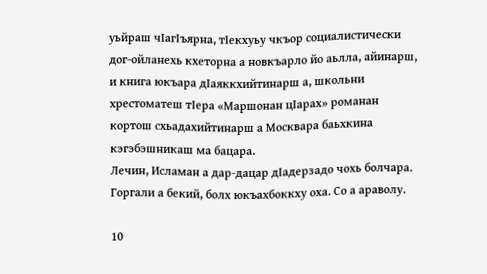уьйраш чIагIъярна, тIекхуьу чкъор социалистически дог-ойланехь кхеторна а новкъарло йо аьлла, айинарш, и книга юкъара дIаяккхийтинарш а, школьни хрестоматеш тIера «Маршонан цIарах» романан кортош схьадахийтинарш а Москвара баьхкина кэгэбэшникаш ма бацара.
Лечин, Исламан а дар-дацар дIадерзадо чохь болчара. Горгали а бекий, болх юкъахбоккху оха. Со а араволу.

10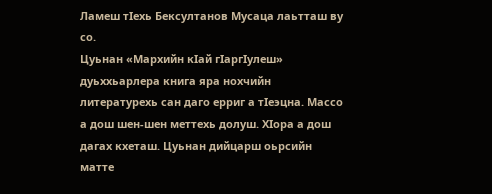Ламеш тIехь Бексултанов Мусаца лаьтташ ву со.
Цуьнан «Мархийн кIай гIаргIулеш» дуьххьарлера книга яра нохчийн литературехь сан даго ерриг а тIеэцна. Массо а дош шен-шен меттехь долуш. ХIора а дош дагах кхеташ. Цуьнан дийцарш оьрсийн матте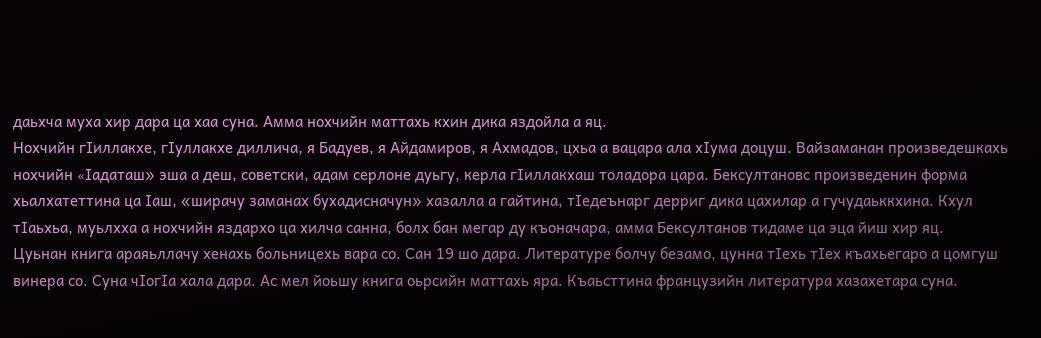даьхча муха хир дара ца хаа суна. Амма нохчийн маттахь кхин дика яздойла а яц.
Нохчийн гIиллакхе, гIуллакхе диллича, я Бадуев, я Айдамиров, я Ахмадов, цхьа а вацара ала хIума доцуш. Вайзаманан произведешкахь нохчийн «Iадаташ» эша а деш, советски, адам серлоне дуьгу, керла гIиллакхаш толадора цара. Бексултановс произведенин форма хьалхатеттина ца Iаш, «ширачу заманах бухадисначун» хазалла а гайтина, тIедеънарг дерриг дика цахилар а гучудаьккхина. Кхул тIаьхьа, муьлхха а нохчийн яздархо ца хилча санна, болх бан мегар ду къоначара, амма Бексултанов тидаме ца эца йиш хир яц.
Цуьнан книга араяьллачу хенахь больницехь вара со. Сан 19 шо дара. Литературе болчу безамо, цунна тIехь тIех къахьегаро а цомгуш винера со. Суна чIогIа хала дара. Ас мел йоьшу книга оьрсийн маттахь яра. Къаьсттина французийн литература хазахетара суна.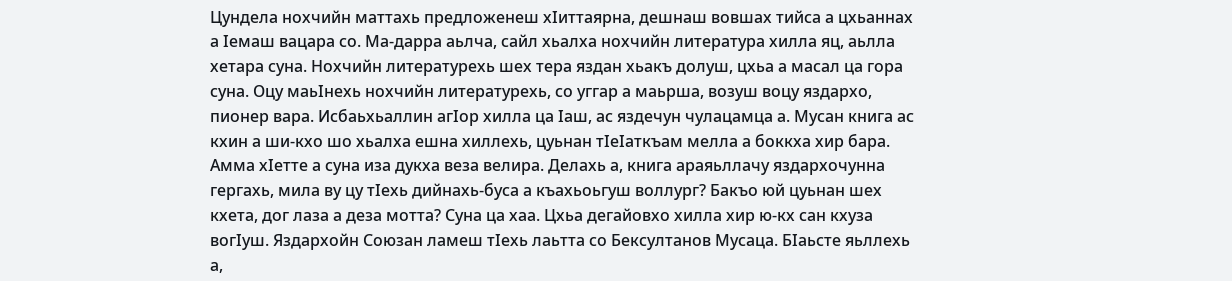Цундела нохчийн маттахь предложенеш хIиттаярна, дешнаш вовшах тийса а цхьаннах а Iемаш вацара со. Ма-дарра аьлча, сайл хьалха нохчийн литература хилла яц, аьлла хетара суна. Нохчийн литературехь шех тера яздан хьакъ долуш, цхьа а масал ца гора суна. Оцу маьIнехь нохчийн литературехь, со уггар а маьрша, возуш воцу яздархо, пионер вара. Исбаьхьаллин агIор хилла ца Iаш, ас яздечун чулацамца а. Мусан книга ас кхин а ши-кхо шо хьалха ешна хиллехь, цуьнан тIеIаткъам мелла а боккха хир бара. Амма хIетте а суна иза дукха веза велира. Делахь а, книга араяьллачу яздархочунна гергахь, мила ву цу тIехь дийнахь-буса а къахьоьгуш воллург? Бакъо юй цуьнан шех кхета, дог лаза а деза мотта? Суна ца хаа. Цхьа дегайовхо хилла хир ю-кх сан кхуза вогIуш. Яздархойн Союзан ламеш тIехь лаьтта со Бексултанов Мусаца. БIаьсте яьллехь а,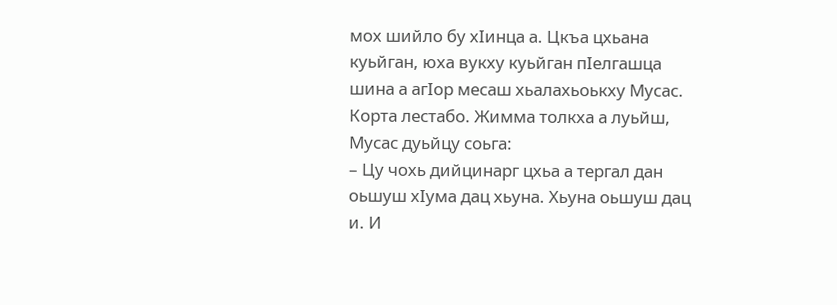мох шийло бу хIинца а. Цкъа цхьана куьйган, юха вукху куьйган пIелгашца шина а агIор месаш хьалахьоькху Мусас. Корта лестабо. Жимма толкха а луьйш, Мусас дуьйцу соьга:
– Цу чохь дийцинарг цхьа а тергал дан оьшуш хIума дац хьуна. Хьуна оьшуш дац и. И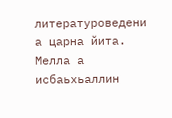литературоведени а царна йита. Мелла а исбаьхьаллин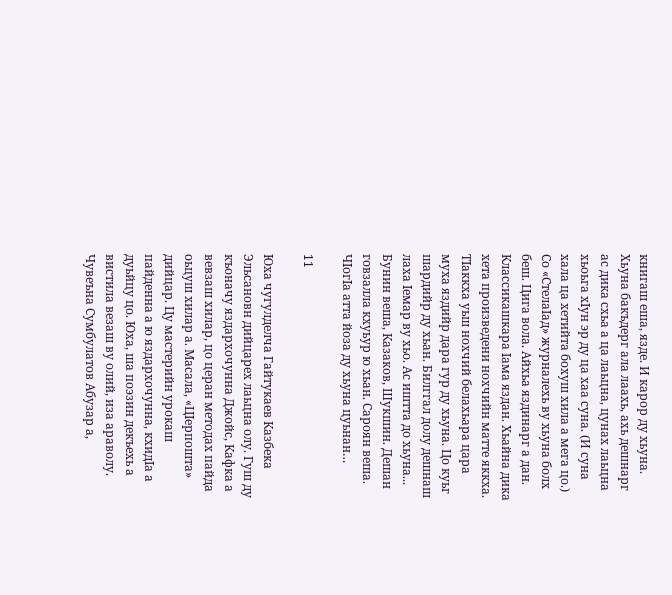книгаш еша, язде. И карор ду хьуна. Хьуна бакъдерг ала лаахь, ахь дешнарг ас дика схьа а ца лаьцна, цунах лаьцна хьоьга хIун эр ду ца хаа суна. (И суна хала ца хетийта бохуш хила а мега цо.) Со «СтелаIад» журналехь ву хьуна болх беш. Цига вола. Айхьа яздинарг а дан. Классикашкара Iама яздан. Хьайна дика хета произведени нохчийн матте яккха. ТIаккха уьш нохчий белахьара цара муха яздийр дара гур ду хьуна. Цо куьг шардийр ду хьан. Билггал долу дешнаш лаха Iемар ву хьо. Ас иштта до хьуна... Бунин веша, Казаков, Шукшин. Дешан говзалла кхуьур ю хьан. Сароян веша. ЧIогIа атта йоза ду хьуна цуьнан…

11

Юха чугулделча Гайтукаев Казбека Эльсановн дийцарех лаьцна олу. Гуш ду къоначу яздархочунна Джойс, Кафка а вевзаш хилар, цо церан методах пайда оьцуш хилар а. Масала, «ЦIерпошта» дийцар. Цу мастерийн урокаш пайденна а ю яздархочунна, кхидIа а дуьйцу цо. Юха, ша поэзин декъехь а вистила везаш ву олий, иза араволу.
Чувеъна Сумбулатов Абузар а,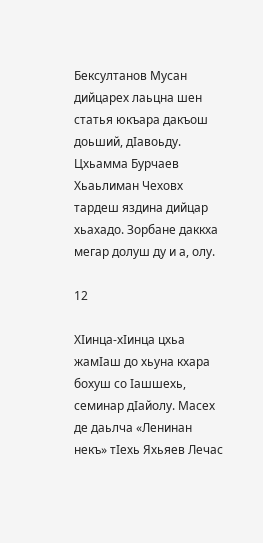Бексултанов Мусан дийцарех лаьцна шен статья юкъара дакъош доьший, дIавоьду.
Цхьамма Бурчаев Хьаьлиман Чеховх тардеш яздина дийцар хьахадо. Зорбане даккха мегар долуш ду и а, олу.

12

ХIинца-хIинца цхьа жамIаш до хьуна кхара бохуш со Iашшехь, семинар дIайолу. Масех де даьлча «Ленинан некъ» тIехь Яхьяев Лечас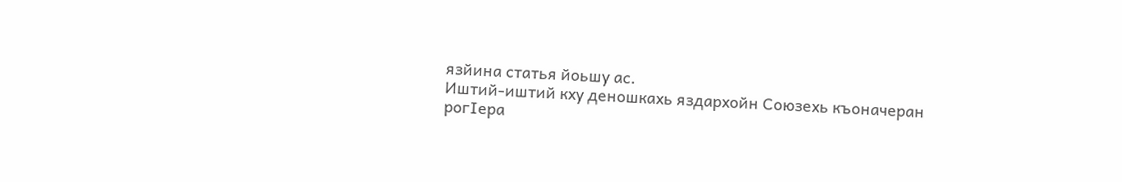язйина статья йоьшу ас.
Иштий-иштий кху деношкахь яздархойн Союзехь къоначеран рогIера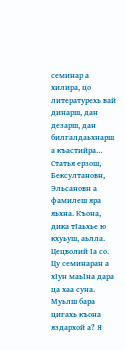семинар а хилира, цо литературехь вай динарш, дан дезарш, дан билгалдаьхнарш а къастийра…
Статья ерзош, Бексултановн, Эльсановн а фамилеш яра яьхна. Къона, дика тIаьхье ю кхуьуш, аьлла.
Цецволий Iа со.
Цу семинаран а хIун маьIна дара ца хаа суна.
Муьлш бара цигахь къона яздархой а? Я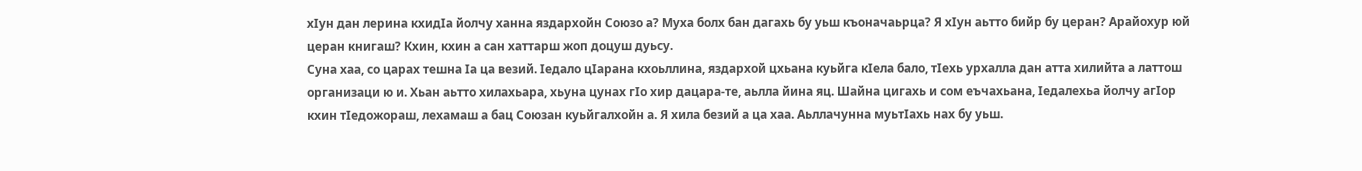хIун дан лерина кхидIа йолчу ханна яздархойн Союзо а? Муха болх бан дагахь бу уьш къоначаьрца? Я хIун аьтто бийр бу церан? Арайохур юй церан книгаш? Кхин, кхин а сан хаттарш жоп доцуш дуьсу.
Суна хаа, со царах тешна Iа ца везий. Iедало цIарана кхоьллина, яздархой цхьана куьйга кIела бало, тIехь урхалла дан атта хилийта а латтош организаци ю и. Хьан аьтто хилахьара, хьуна цунах гIо хир дацара-те, аьлла йина яц. Шайна цигахь и сом еъчахьана, Iедалехьа йолчу агIор кхин тIедожораш, лехамаш а бац Союзан куьйгалхойн а. Я хила безий а ца хаа. Аьллачунна муьтIахь нах бу уьш.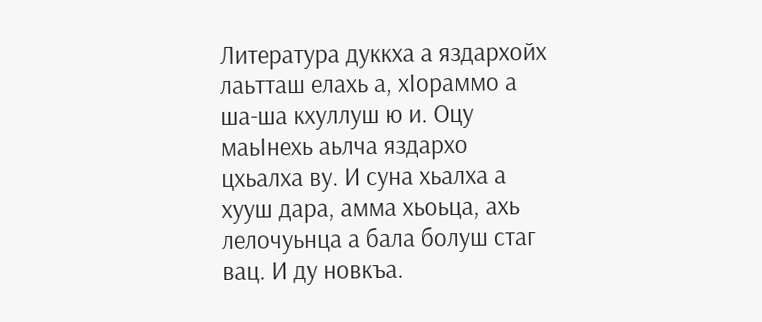Литература дуккха а яздархойх лаьтташ елахь а, хIораммо а ша-ша кхуллуш ю и. Оцу маьIнехь аьлча яздархо цхьалха ву. И суна хьалха а хууш дара, амма хьоьца, ахь лелочуьнца а бала болуш стаг вац. И ду новкъа.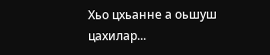Хьо цхьанне а оьшуш цахилар...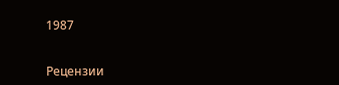1987


Рецензии